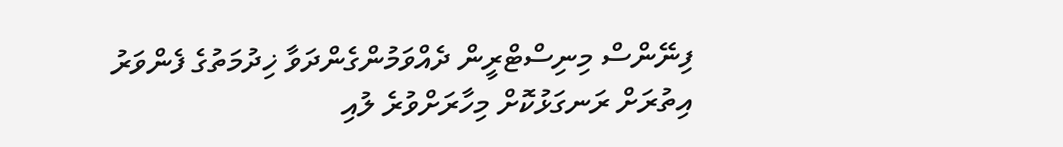ފިނޭންސް މިނިސްޓްރީން ދެއްވަމުންގެންދަވާ ޚިދުމަތުގެ ފެންވަރު އިތުރަށް ރަނގަޅުކޮށް މިހާރަށްވުރެ ލުއި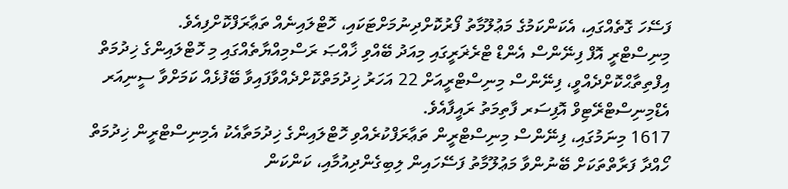ފަސޭހަ ގޮތެއްގައި، އެކަންކަމުގެ މަޢުލޫމާތު ފޯރުކޮށްދިނުމަށްޓަކައި، ހޮޓްލައިނެއް ތަޢާރަފްކޮށްފިއެވެ.
މިނިސްޓްރީ އޮފް ފިނޭންސް އެންޑް ޓްރެޜަރީގައި މިއަދު ބޭއްވި ޚާއްޞަ ރަސްމިއްޔާތެއްގައި މި ހޮޓްލައިންގެ ޚިދުމަތް އިފްތިތާޙްކޮށްދެއްވީ، ފިނޭންސް މިނިސްޓްރީއަށް 22 އަހަރު ޚިދުމަތްކޮށްދެއްވާފައިވާ ބޭފުޅެއް ކަމަށްވާ ސީނިއަރ އެޑްމިނިސްޓްރޭޓިވް އޮފިސަރ ފާތިމަތު ރައީފާއެވެ.
1617 މިނަމުގައި، ފިނޭންސް މިނިސްޓްރީން ތަޢާރަފްކުރެއްވި ހޮޓްލައިންގެ ޚިދުމަތާއެކު އެމިނިސްޓްރީން ޚިދުމަތް ހޯއްދާ ފަރާތްތަކަށް ބޭނުންވާ މަޢުލޫމާތު ފަސޭހައިން ލިބިގެންދިއުމާއި، ކަންކަން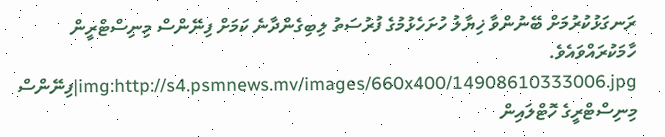ރަނގަޅުކުރުމަށް ބޭނުންވާ ޚިޔާލު ހުށަހެޅުމުގެ ފުރުސަތު ލިބިގެންދާނެ ކަމަށް ފިނޭންސް މިނިސްޓްރީން ހާމަކުރައްވައެވެ.
img:http://s4.psmnews.mv/images/660x400/14908610333006.jpg|ފިނޭންސް މިނިސްޓްރީގެ ހޮޓްލައިން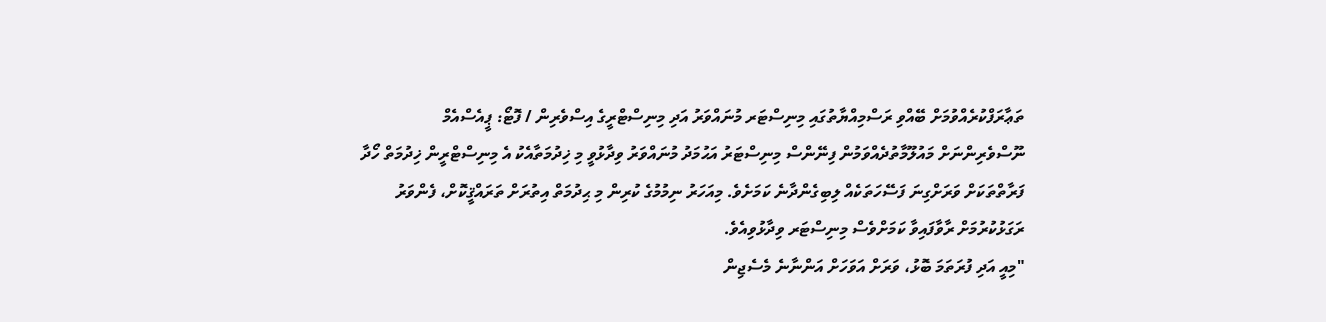ތަޢާރަފްކުރެއްވުމަށް ބޭއްވި ރަސްމިއްޔާތުގައި މިނިސްޓަރ މުނައްވަރު އަދި މިނިސްޓްރީގެ އިސްވެރިން / ފޮޓޯ: ޕީއެސްއެމް
ނޫސްވެރިންނަށް މައުލޫމާތުދެއްވަމުން ފިނޭންސް މިނިސްޓަރު އަޙުމަދު މުނައްވަރު ވިދާޅުވީ މި ޚިދުމަތާއެކު އެ މިނިސްޓްރީން ޚިދުމަތް ހޯދާ ފަރާތްތަކަށް ވަރަށްގިނަ ފަސޭހަތަކެއް ލިބިގެންދާނެ ކަމަށެވެ. މިއަހަރު ނިމުމުގެ ކުރިން މި ޙިދުމަތް އިތުރަށް ތަރައްޤީކޮށް، ފެންވަރު ރަގަޅުކުރުމަށް ރާވާފައިވާ ކަމަށްވެސް މިނިސްޓަރ ވިދާޅުވިއެވެ.
"މިއީ އަދި ފުރަތަމަ ބޮޅު، ވަރަށް އަވަހަށް އަންނާނެ މެސެޖިން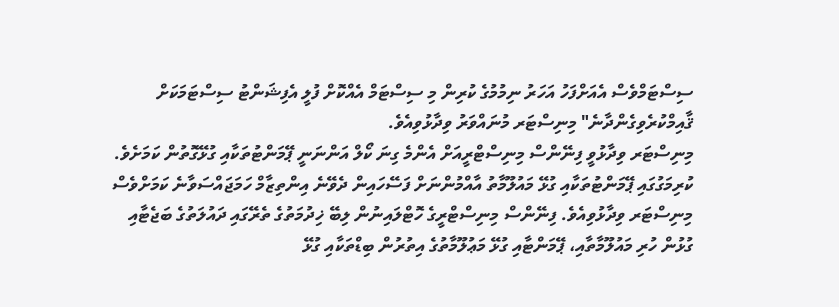ސިސްޓަމްވެސް އެއަށްފަހު އަހަރު ނިމުމުގެ ކުރިން މި ސިސްޓަމް އެއްކޮށް ފުލީ އެފިޝަންޓު ސިސްޓަމަކަށް ޤާއިމްކުރެވިގެންދާނެ" މިނިސްޓަރ މުނައްވަރު ވިދާޅުވިއެވެ.
މިނިސްޓަރ ވިދާޅުވީ ފިނޭންސް މިނިސްޓްރީއަށް އެންމެ ގިނަ ކޯލް އަންނަނީ ޕޭމަންޓުތަކާއި ގުޅޭގޮތުން ކަމަށެވެ. ކުރިމަގުގައި ޕޭމަންޓުތަކާއި ގުޅޭ މައުލޫމާތު އާއްމުންނަށް ފަސޭހައިން ދެވޭނެ އިންތިޒާމް ހަމަޖައްސަވާނެ ކަމަށްވެސް މިނިސްޓަރ ވިދާޅުވިއެވެ. ފިނޭންސް މިނިސްޓްރީގެ ހޮޓްލައިނުން ލިބޭ ޚިދުމަތުގެ ތެރޭގައި ދައުލަތުގެ ބަޖެޓާއި ގުޅުން ހުރި މައުލޫމާތާއި، ޕޭމަންޓާއި ގުޅޭ މަޢުލޫމާތުގެ އިތުރުން ބިޑްތަކާއި ގުޅޭ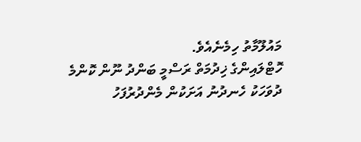މައުލޫމާތު ހިމެނެއެވެ.
ހޮޓްލައިންގެ ޚިދުމަތް ރަސްމީ ބަންދު ނޫން ކޮންމެ ދުވަހަކު ހެނދުނު އަށަކުން މެންދުރުފަހު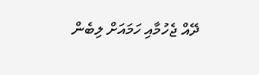ދޭއް ޖެހުމާއި ހަމައަށް ލިބެން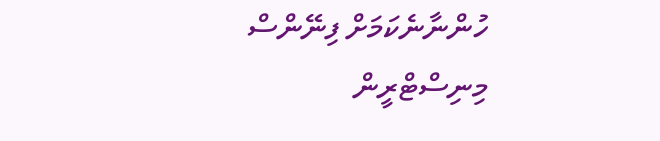ހުންނާނެކަމަށް ފިނޭންސް މިނިސްޓްރީން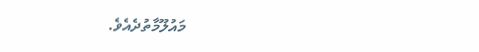މައުލޫމާތުދެއެވެ.